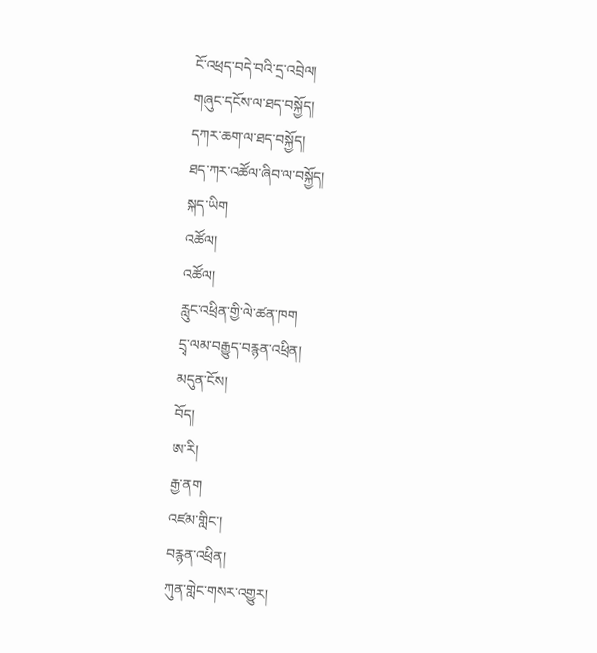ངོ་འཕྲད་བདེ་བའི་དྲ་འབྲེལ།
གཞུང་དངོས་ལ་ཐད་བསྐྱོད།
དཀར་ཆག་ལ་ཐད་བསྐྱོད།
ཐད་ཀར་འཚོལ་ཞིབ་ལ་བསྐྱོད།
སྐད་ཡིག
འཚོལ།
འཚོལ།
རླུང་འཕྲིན་གྱི་ལེ་ཚན་ཁག
དྲྭ་ལམ་བརྒྱུད་བརྙན་འཕྲིན།
མདུན་ངོས།
བོད།
ཨ་རི།
རྒྱ་ནག
འཛམ་གླིང་།
བརྙན་འཕྲིན།
ཀུན་གླེང་གསར་འགྱུར།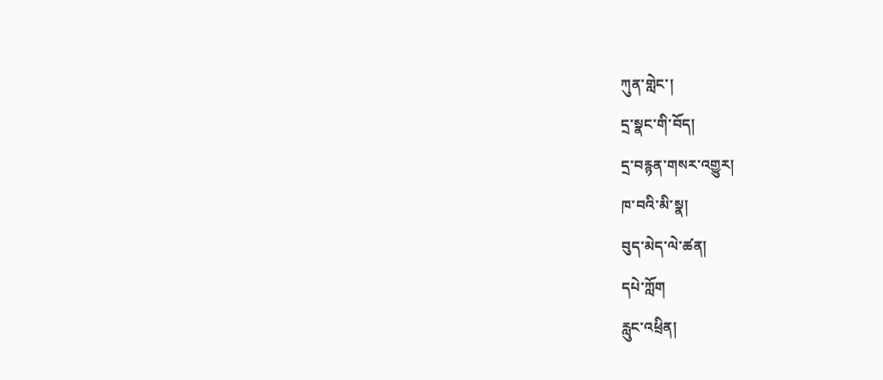ཀུན་གླེང་།
དྲ་སྣང་གི་བོད།
དྲ་བརྙན་གསར་འགྱུར།
ཁ་བའི་མི་སྣ།
བུད་མེད་ལེ་ཚན།
དཔེ་ཀློག
རླུང་འཕྲིན།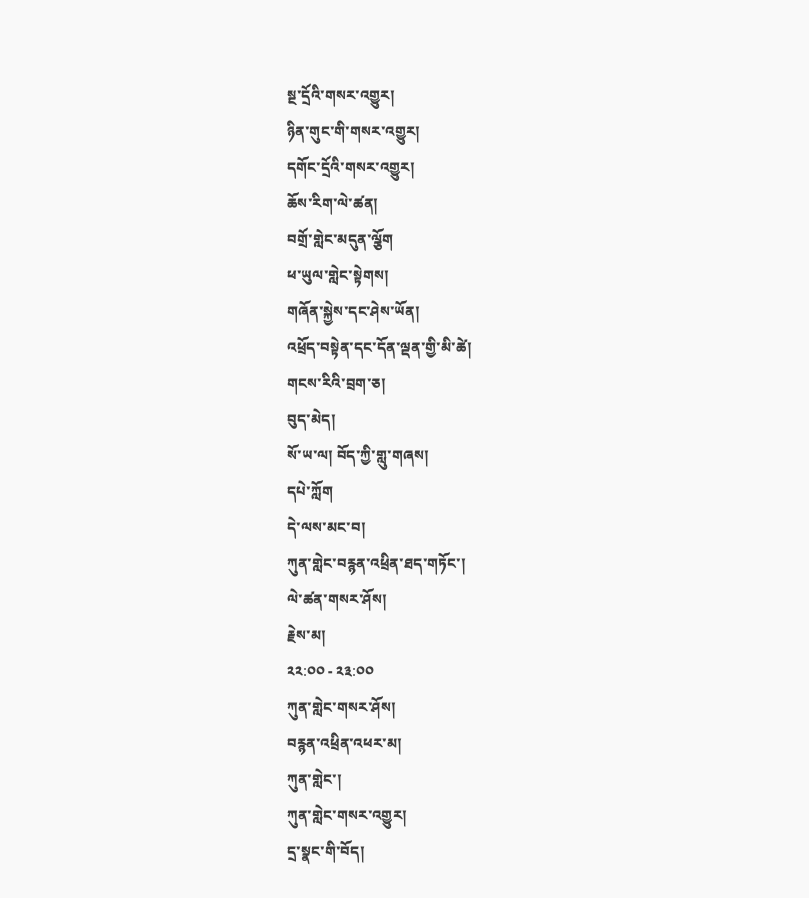སྔ་དྲོའི་གསར་འགྱུར།
ཉིན་གུང་གི་གསར་འགྱུར།
དགོང་དྲོའི་གསར་འགྱུར།
ཆོས་རིག་ལེ་ཚན།
བགྲོ་གླེང་མདུན་ལྕོག
ཕ་ཡུལ་གླེང་སྟེགས།
གཞོན་སྐྱེས་དང་ཤེས་ཡོན།
འཕྲོད་བསྟེན་དང་དོན་ལྡན་གྱི་མི་ཚེ།
གངས་རིའི་བྲག་ཅ།
བུད་མེད།
སོ་ཡ་ལ། བོད་ཀྱི་གླུ་གཞས།
དཔེ་ཀློག
དེ་ལས་མང་བ།
ཀུན་གླེང་བརྙན་འཕྲིན་ཐད་གཏོང་།
ལེ་ཚན་གསར་ཤོས།
རྗེས་མ།
༢༢:༠༠ - ༢༣:༠༠
ཀུན་གླེང་གསར་ཤོས།
བརྙན་འཕྲིན་འཕར་མ།
ཀུན་གླེང་།
ཀུན་གླེང་གསར་འགྱུར།
དྲ་སྣང་གི་བོད།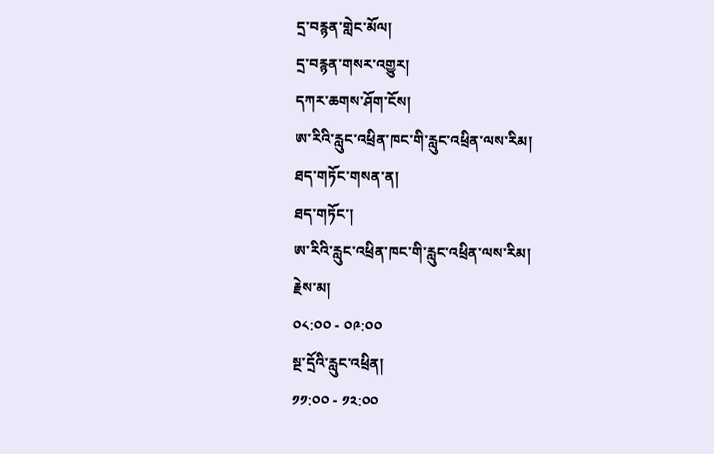དྲ་བརྙན་གླེང་མོལ།
དྲ་བརྙན་གསར་འགྱུར།
དཀར་ཆགས་ཤོག་ངོས།
ཨ་རིའི་རླུང་འཕྲིན་ཁང་གི་རླུང་འཕྲིན་ལས་རིམ།
ཐད་གཏོང་གསན་ན།
ཐད་གཏོང་།
ཨ་རིའི་རླུང་འཕྲིན་ཁང་གི་རླུང་འཕྲིན་ལས་རིམ།
རྗེས་མ།
༠༨:༠༠ - ༠༩:༠༠
སྔ་དྲོའི་རླུང་འཕྲིན།
༡༡:༠༠ - ༡༢:༠༠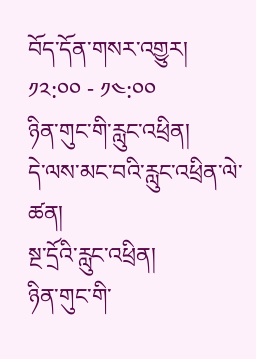བོད་དོན་གསར་འགྱུར།
༡༢:༠༠ - ༡༤:༠༠
ཉིན་གུང་གི་རླུང་འཕྲིན།
དེ་ལས་མང་བའི་རླུང་འཕྲིན་ལེ་ཚན།
སྔ་དྲོའི་རླུང་འཕྲིན།
ཉིན་གུང་གི་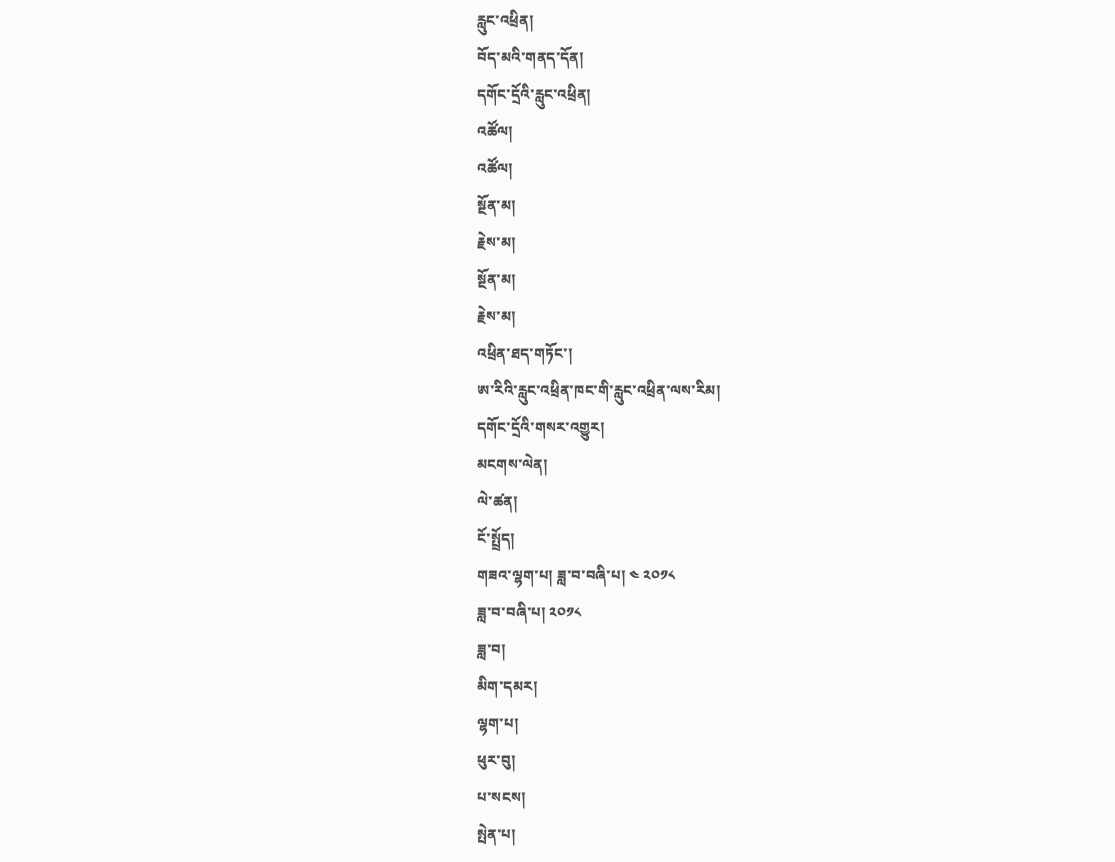རླུང་འཕྲིན།
བོད་མའི་གནད་དོན།
དགོང་དྲོའི་རླུང་འཕྲིན།
འཚོལ།
འཚོལ།
སྔོན་མ།
རྗེས་མ།
སྔོན་མ།
རྗེས་མ།
འཕྲིན་ཐད་གཏོང་།
ཨ་རིའི་རླུང་འཕྲིན་ཁང་གི་རླུང་འཕྲིན་ལས་རིམ།
དགོང་དྲོའི་གསར་འགྱུར།
མངགས་ལེན།
ལེ་ཚན།
ངོ་སྤྲོད།
གཟའ་ལྷག་པ། ཟླ་བ་བཞི་པ། ༤ ༢༠༡༨
ཟླ་བ་བཞི་པ། ༢༠༡༨
ཟླ་བ།
མིག་དམར།
ལྷག་པ།
ཕུར་བུ།
པ་སངས།
སྤེན་པ།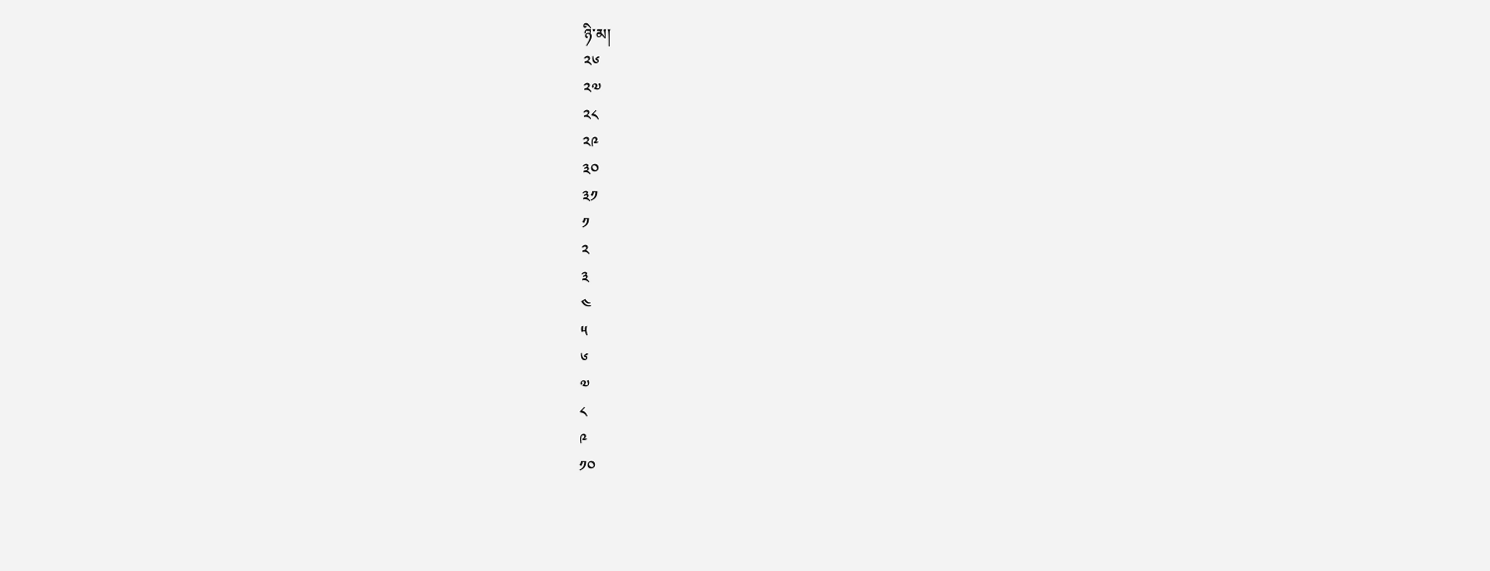ཉི་མ།
༢༦
༢༧
༢༨
༢༩
༣༠
༣༡
༡
༢
༣
༤
༥
༦
༧
༨
༩
༡༠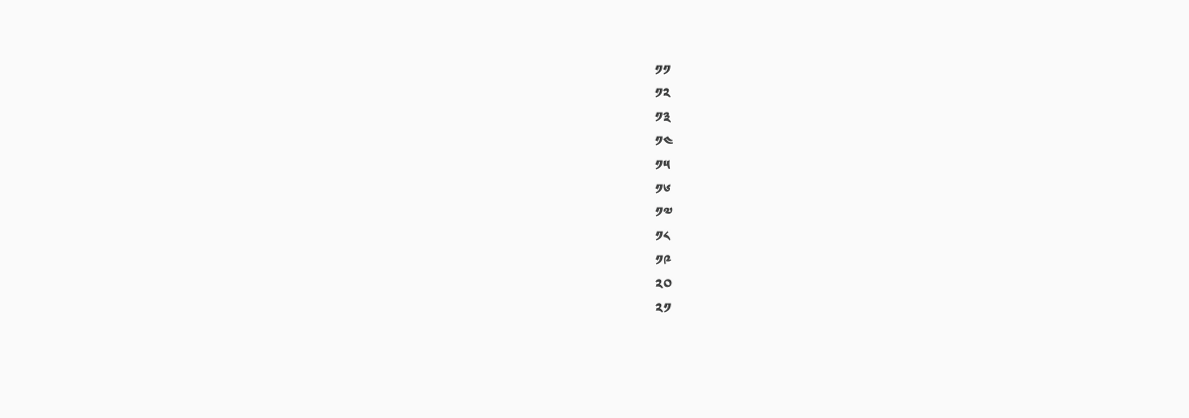༡༡
༡༢
༡༣
༡༤
༡༥
༡༦
༡༧
༡༨
༡༩
༢༠
༢༡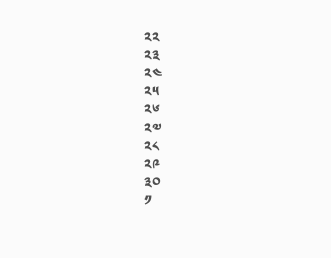༢༢
༢༣
༢༤
༢༥
༢༦
༢༧
༢༨
༢༩
༣༠
༡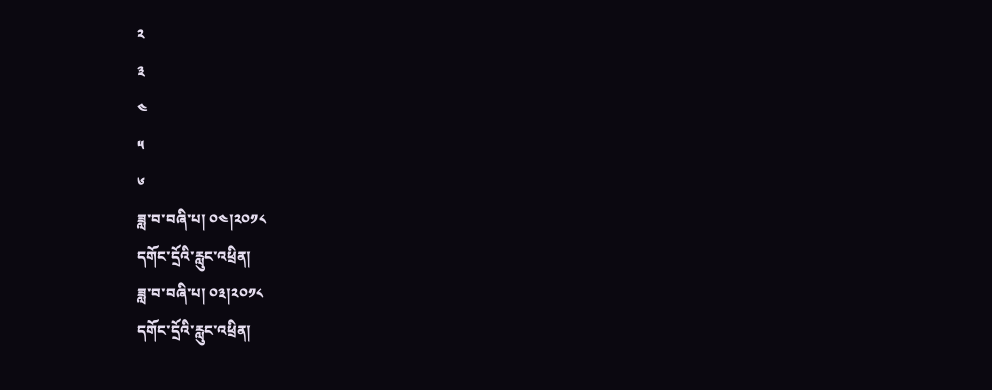༢
༣
༤
༥
༦
ཟླ་བ་བཞི་པ། ༠༤།༢༠༡༨
དགོང་དྲོའི་རླུང་འཕྲིན།
ཟླ་བ་བཞི་པ། ༠༣།༢༠༡༨
དགོང་དྲོའི་རླུང་འཕྲིན།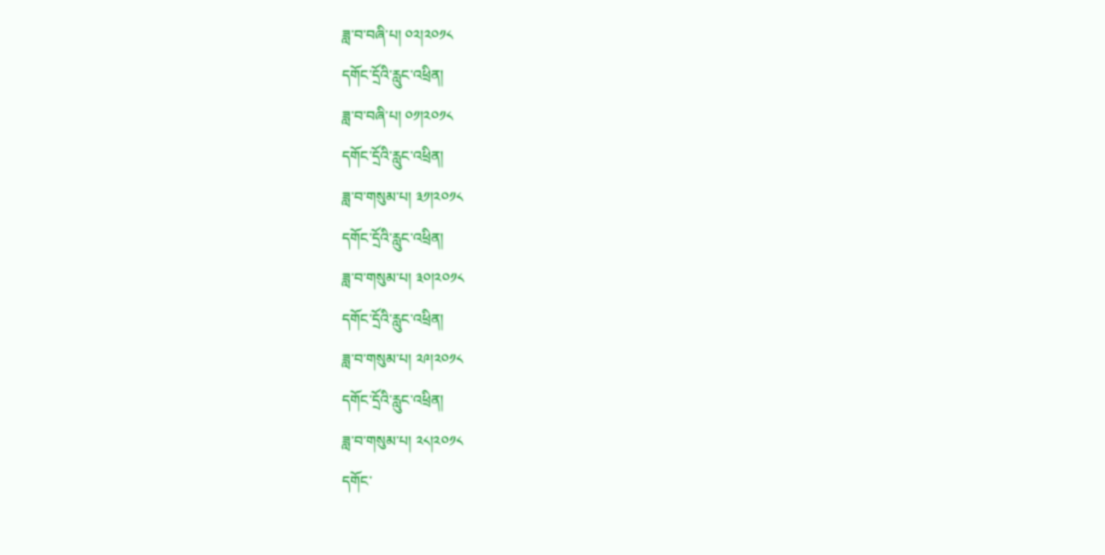ཟླ་བ་བཞི་པ། ༠༢།༢༠༡༨
དགོང་དྲོའི་རླུང་འཕྲིན།
ཟླ་བ་བཞི་པ། ༠༡།༢༠༡༨
དགོང་དྲོའི་རླུང་འཕྲིན།
ཟླ་བ་གསུམ་པ། ༣༡།༢༠༡༨
དགོང་དྲོའི་རླུང་འཕྲིན།
ཟླ་བ་གསུམ་པ། ༣༠།༢༠༡༨
དགོང་དྲོའི་རླུང་འཕྲིན།
ཟླ་བ་གསུམ་པ། ༢༩།༢༠༡༨
དགོང་དྲོའི་རླུང་འཕྲིན།
ཟླ་བ་གསུམ་པ། ༢༨།༢༠༡༨
དགོང་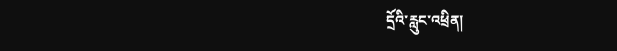དྲོའི་རླུང་འཕྲིན།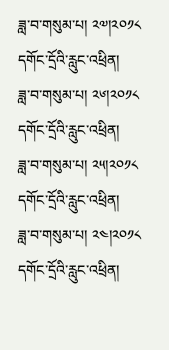ཟླ་བ་གསུམ་པ། ༢༧།༢༠༡༨
དགོང་དྲོའི་རླུང་འཕྲིན།
ཟླ་བ་གསུམ་པ། ༢༦།༢༠༡༨
དགོང་དྲོའི་རླུང་འཕྲིན།
ཟླ་བ་གསུམ་པ། ༢༥།༢༠༡༨
དགོང་དྲོའི་རླུང་འཕྲིན།
ཟླ་བ་གསུམ་པ། ༢༤།༢༠༡༨
དགོང་དྲོའི་རླུང་འཕྲིན།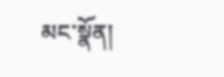མང་སྣོན།